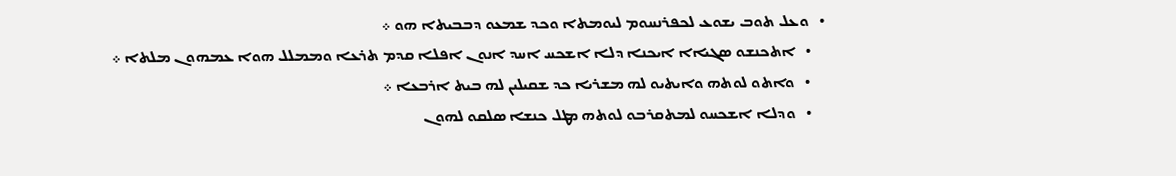•   ܘܥܠ ܬܘܒ ܝܫܘܥ ܠܟܦܪܢܚܘܡ ܠܝܘܡܬܐ ܘܟܕ ܫܡܥܘ ܕܒܒܝܬܐ ܗܘ ܀
    •   ܐܬܟܢܫܘ ܤܓܝܐܐ ܐܝܟܢܐ ܕܠܐ ܐܫܟܚ ܐܚܕ ܐܢܘܢ ܐܦܠܐ ܩܕܡ ܬܪܥܐ ܘܡܡܠܠ ܗܘܐ ܥܡܗܘܢ ܡܠܬܐ ܀
    •   ܘܐܬܘ ܠܘܬܗ ܘܐܝܬܝܘ ܠܗ ܡܫܪܝܐ ܟܕ ܫܩܝܠܝܢ ܠܗ ܒܝܬ ܐܪܒܥܐ ܀
    •   ܘܕܠܐ ܐܫܟܚܘ ܠܡܬܩܪܒܘ ܠܘܬܗ ܡܛܠ ܟܢܫܐ ܤܠܩܘ ܠܗܘܢ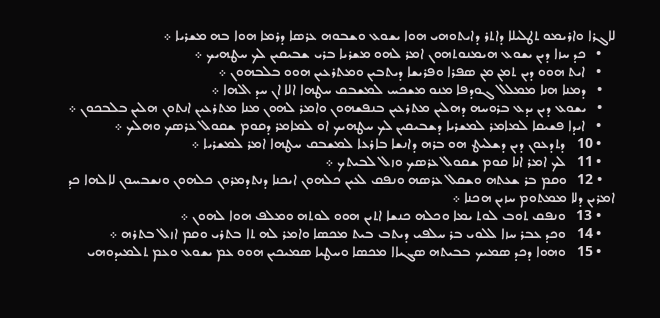ܠܐܓܪܐ ܘܐܪܝܡܘ ܬܛܠܝܠܐ ܕܐܬܪ ܕܐܝܬܘܗܝ ܗܘܐ ܝܫܘܥ ܘܫܒܘܗ ܥܪܤܐ ܕܪܡܐ ܗܘܐ ܒܗ ܡܫܪܝܐ ܀
    •   ܟܕ ܚܙܐ ܕܝܢ ܝܫܘܥ ܗܝܡܢܘܬܗܘܢ ܐܡܪ ܠܗܘ ܡܫܪܝܐ ܒܪܝ ܫܒܝܩܝܢ ܠܟ ܚܛܗܝܟ ܀
    •   ܐܝܬ ܗܘܘ ܕܝܢ ܬܡܢ ܡܢ ܤܦܪܐ ܘܦܪܝܫܐ ܕܝܬܒܝܢ ܘܡܬܪܥܝܢ ܗܘܘ ܒܠܒܗܘܢ ܀
    •   ܕܡܢܐ ܗܢܐ ܡܡܠܠ ܓܘܕܦܐ ܡܢܘ ܡܫܟܚ ܠܡܫܒܩ ܚܛܗܐ ܐܠܐ ܐܢ ܚܕ ܐܠܗܐ ܀
    •   ܝܫܘܥ ܕܝܢ ܝܕܥ ܒܪܘܚܗ ܕܗܠܝܢ ܡܬܪܥܝܢ ܒܢܦܫܗܘܢ ܘܐܡܪ ܠܗܘܢ ܡܢܐ ܡܬܪܥܝܢ ܐܢܬܘܢ ܗܠܝܢ ܒܠܒܟܘܢ ܀
    •   ܐܝܕܐ ܦܫܝܩܐ ܠܡܐܡܪ ܠܡܫܪܝܐ ܕܫܒܝܩܝܢ ܠܟ ܚܛܗܝܟ ܐܘ ܠܡܐܡܪ ܕܩܘܡ ܫܩܘܠ ܥܪܤܟ ܘܗܠܟ ܀
    • 10   ܕܬܕܥܘܢ ܕܝܢ ܕܫܠܝܛ ܗܘ ܒܪܗ ܕܐܢܫܐ ܒܐܪܥܐ ܠܡܫܒܩ ܚܛܗܐ ܐܡܪ ܠܡܫܪܝܐ ܀
    • 11   ܠܟ ܐܡܪ ܐܢܐ ܩܘܡ ܫܩܘܠ ܥܪܤܟ ܘܙܠ ܠܒܝܬܟ ܀
    • 12   ܘܩܡ ܒܪ ܫܥܬܗ ܘܫܩܠ ܥܪܤܗ ܘܢܦܩ ܠܥܝܢ ܟܠܗܘܢ ܐܝܟܢܐ ܕܢܬܕܡܪܘܢ ܟܠܗܘܢ ܘܢܫܒܚܘܢ ܠܐܠܗܐ ܟܕ ܐܡܪܝܢ ܕܠܐ ܡܡܬܘܡ ܚܙܝܢ ܗܟܢܐ ܀
    • 13   ܘܢܦܩ ܬܘܒ ܠܘܬ ܝܡܐ ܘܟܠܗ ܟܢܫܐ ܐܬܝܢ ܗܘܘ ܠܘܬܗ ܘܡܠܦ ܗܘܐ ܠܗܘܢ ܀
    • 14   ܘܟܕ ܥܒܪ ܚܙܐ ܠܠܘܝ ܒܪ ܚܠܦܝ ܕܝܬܒ ܒܝܬ ܡܟܤܐ ܘܐܡܪ ܠܗ ܬܐ ܒܬܪܝ ܘܩܡ ܐܙܠ ܒܬܪܗ ܀
    • 15   ܘܗܘܐ ܕܟܕ ܤܡܝܟ ܒܒܝܬܗ ܤܓܝܐܐ ܡܟܤܐ ܘܚܛܝܐ ܤܡܝܟܝܢ ܗܘܘ ܥܡ ܝܫܘܥ ܘܥܡ ܬܠܡܝܕܘܗܝ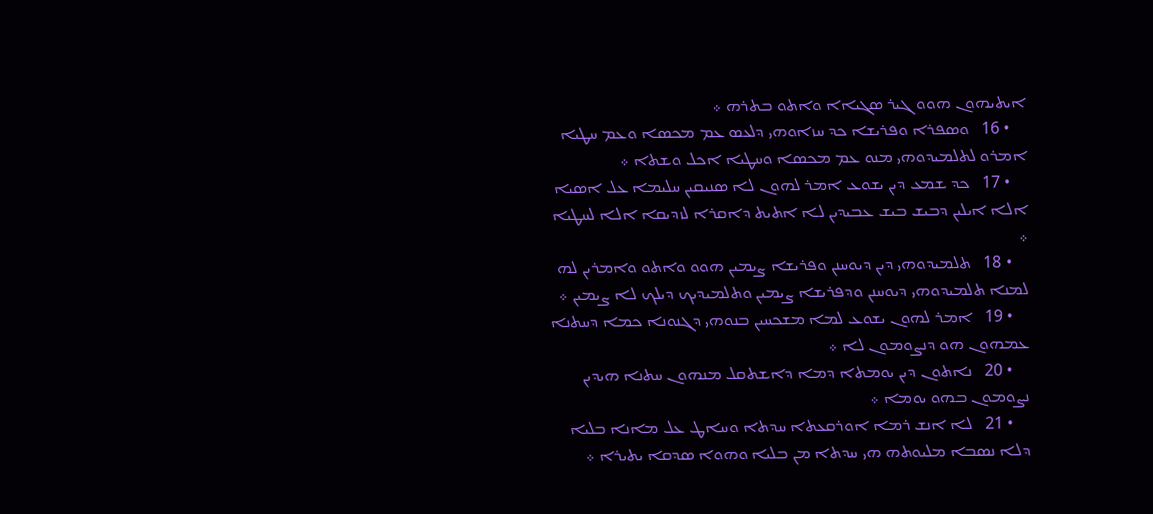ܐܝܬܝܗܘܢ ܗܘܘ ܓܝܪ ܤܓܝܐܐ ܘܐܬܘ ܒܬܪܗ ܀
    • 16   ܘܤܦܪܐ ܘܦܪܝܫܐ ܟܕ ܚܙܐܘܗܝ ܕܠܥܤ ܥܡ ܡܟܤܐ ܘܥܡ ܚܛܝܐ ܐܡܪܘ ܠܬܠܡܝܕܘܗܝ ܡܢܘ ܥܡ ܡܟܤܐ ܘܚܛܝܐ ܐܟܠ ܘܫܬܐ ܀
    • 17   ܟܕ ܫܡܥ ܕܝܢ ܝܫܘܥ ܐܡܪ ܠܗܘܢ ܠܐ ܤܢܝܩܝܢ ܚܠܝܡܐ ܥܠ ܐܤܝܐ ܐܠܐ ܐܝܠܝܢ ܕܒܝܫ ܒܝܫ ܥܒܝܕܝܢ ܠܐ ܐܬܝܬ ܕܐܩܪܐ ܠܙܕܝܩܐ ܐܠܐ ܠܚܛܝܐ ܀
    • 18   ܬܠܡܝܕܘܗܝ ܕܝܢ ܕܝܘܚܢܢ ܘܦܪܝܫܐ ܨܝܡܝܢ ܗܘܘ ܘܐܬܘ ܘܐܡܪܝܢ ܠܗ ܠܡܢܐ ܬܠܡܝܕܘܗܝ ܕܝܘܚܢܢ ܘܕܦܪܝܫܐ ܨܝܡܝܢ ܘܬܠܡܝܕܝܟ ܕܝܠܟ ܠܐ ܨܝܡܝܢ ܀
    • 19   ܐܡܪ ܠܗܘܢ ܝܫܘܥ ܠܡܐ ܡܫܟܚܝܢ ܒܢܘܗܝ ܕܓܢܘܢܐ ܟܡܐ ܕܚܬܢܐ ܥܡܗܘܢ ܗܘ ܕܢܨܘܡܘܢ ܠܐ ܀
    • 20   ܢܐܬܘܢ ܕܝܢ ܝܘܡܬܐ ܕܡܐ ܕܐܫܬܩܠ ܡܢܗܘܢ ܚܬܢܐ ܗܝܕܝܢ ܢܨܘܡܘܢ ܒܗܘ ܝܘܡܐ ܀
    • 21   ܠܐ ܐܢܫ ܪܡܐ ܐܘܪܩܥܬܐ ܚܕܬܐ ܘܚܐܛ ܥܠ ܡܐܢܐ ܒܠܝܐ ܕܠܐ ܢܤܒܐ ܡܠܝܘܬܗ ܗܝ ܚܕܬܐ ܡܢ ܒܠܝܐ ܘܗܘܐ ܤܕܩܐ ܝܬܝܪܐ ܀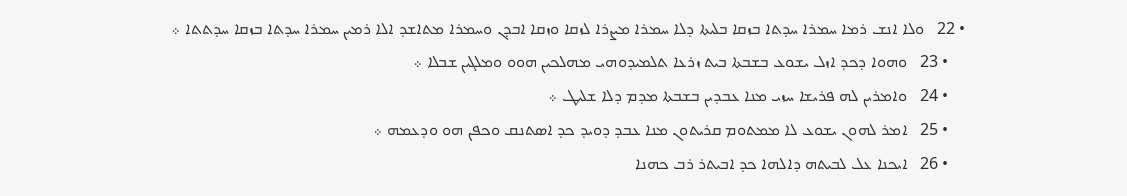• 22   ܘܠܐ ܐܢܫ ܪܡܐ ܚܡܪܐ ܚܕܬܐ ܒܙܩܐ ܒܠܝܬܐ ܕܠܐ ܚܡܪܐ ܡܨܪܐ ܠܙܩܐ ܘܙܩܐ ܐܒܕܢ ܘܚܡܪܐ ܡܬܐܫܕ ܐܠܐ ܪܡܝܢ ܚܡܪܐ ܚܕܬܐ ܒܙܩܐ ܚܕܬܬܐ ܀
    • 23   ܘܗܘܐ ܕܟܕ ܐܙܠ ܝܫܘܥ ܒܫܒܬܐ ܒܝܬ ܙܪܥܐ ܬܠܡܝܕܘܗܝ ܡܗܠܟܝܢ ܗܘܘ ܘܡܠܓܝܢ ܫܒܠܐ ܀
    • 24   ܘܐܡܪܝܢ ܠܗ ܦܪܝܫܐ ܚܙܝ ܡܢܐ ܥܒܕܝܢ ܒܫܒܬܐ ܡܕܡ ܕܠܐ ܫܠܝܛ ܀
    • 25   ܐܡܪ ܠܗܘܢ ܝܫܘܥ ܠܐ ܡܡܬܘܡ ܩܪܝܬܘܢ ܡܢܐ ܥܒܕ ܕܘܝܕ ܟܕ ܐܤܬܢܩ ܘܟܦܢ ܗܘ ܘܕܥܡܗ ܀
    • 26   ܐܝܟܢܐ ܥܠ ܠܒܝܬܗ ܕܐܠܗܐ ܟܕ ܐܒܝܬܪ ܪܒ ܟܗܢܐ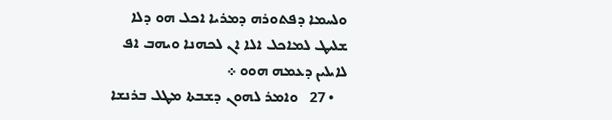ܘܠܚܡܐ ܕܦܬܘܪܗ ܕܡܪܝܐ ܐܟܠ ܗܘ ܕܠܐ ܫܠܝܛ ܠܡܐܟܠ ܐܠܐ ܐܢ ܠܟܗܢܐ ܘܝܗܒ ܐܦ ܠܐܝܠܝܢ ܕܥܡܗ ܗܘܘ ܀
    • 27   ܘܐܡܪ ܠܗܘܢ ܕܫܒܬܐ ܡܛܠ ܒܪܢܫܐ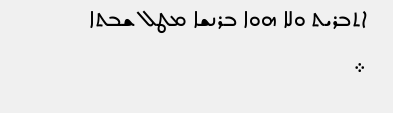ܐܬܒܪܝܬ ܘܠܐ ܗܘܐ ܒܪܢܫܐ ܡܛܠ ܫܒܬܐ ܀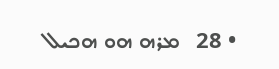• 28   ܡܪܗ ܗܘ ܗܟܝܠ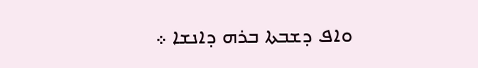ܘܐܦ ܕܫܒܬܐ ܒܪܗ ܕܐܢܫܐ ܀